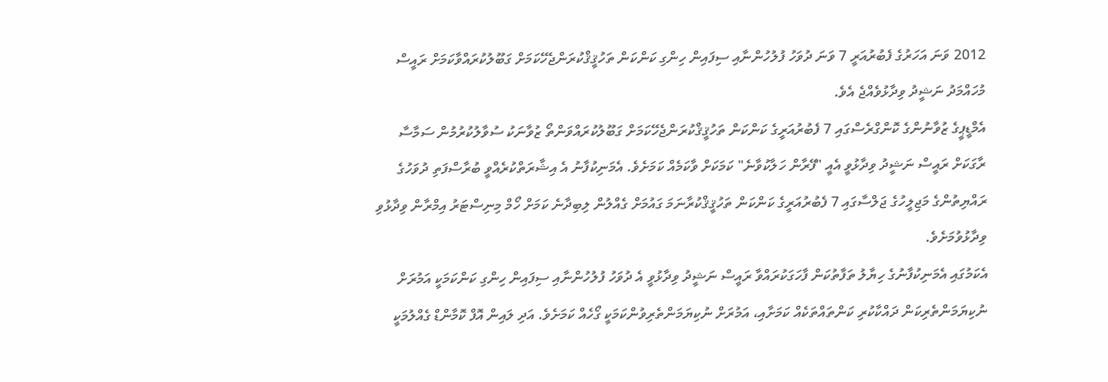2012 ވަނަ އަހަރުގެ ފެބުރުއަރީ 7 ވަނަ ދުވަހު ފުލުހުންނާއި ސިފައިން ހިންގި ކަންކަން ތަހުޤީޤްކުރަންޖެހޭކަމަށް ގަބޫލުކުރައްވާކަމަށް ރައީސް މުހައްމަދު ނަޝީދު ވިދާޅުވެއްޖެ އެވެ.
އެމްޑީޕީގެ ޒުވާނުންގެ ކޮންގްރެސްގައި 7 ފެބުރުއަރީގެ ކަންކަން ތަހުޤީޤްކުރަންޖެހޭކަމަށް ގަބޫލުކުރައްވަންތޯ ޒުވާނަކު ސުވާލުކުރުމުން ސަމާސާ ރާގަކަށް ރައީސް ނަޝީދު ވިދާޅުވީ އެއީ "ފޭރާން ހަލާކުވާނެ" ކަމަކަށް ވާކަމެއް ކަމަށެވެ. އެމަނިކުފާނު އެ އިޝާރަތްކުރެއްވީ ބުރާސްފަތި ދުވަހުގެ ރައްޔިތުންގެ މަޖިލީހުގެ ޖަލްސާގައި 7 ފެބުރުއަރީގެ ކަންކަން ތަހުޤީޤްކުރާނަމަ ގައުމަށް ގެއްލުން ލިބިދާނެ ކަމަށް ހޯމް މިނިސްޓަރު އިމްރާން ވިދާޅުވި ވިދާޅުވުމަށެވެ.
އެކަމުގައި އެމަނިކުފާނުގެ ހިޔާލު ތަފާތުކަން ފާހަގަކުރައްވާ ރައީސް ނަޝީދު ވިދާޅުވީ އެ ދުވަހު ފުލުހުންނާއި ސިފައިން ހިންގި ކަންކަމަކީ އަމުރަށް ނުކިޔަމަންތެރިކަން ދައްކާކުރި ކަންތައްތަކެއް ކަމަށާއި، އަމުރަށް ނުކިޔަމަންތެރިވުންކަމަކީ ގޯހެއް ކަމަށެވެ. އަދި ލައިން އޮފް ކޮމާންޑް ގެއްލުމަކީ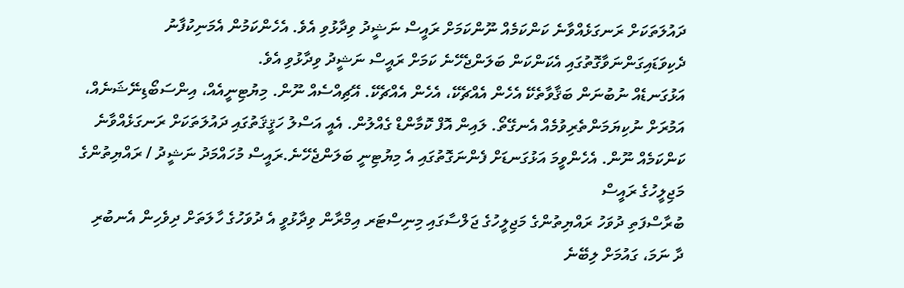ދައުލަތަކަށް ރަނގަޅެއްވާނެ ކަންކަމެއް ނޫންކަމަށް ރައީސް ނަޝީދު ވިދާޅުވި އެވެ. އެހެންކަމުން އެމަނިކުފާނު ދެކިވަޑައިގަންނަވާގޮތުގައި އެކަންކަން ބަލަންޖެހޭނެ ކަމަށް ރައީސް ނަޝީދު ވިދާޅުވި އެވެ.
އަޅުގަނޑެއް ނުބުނަން ބަޤާވާތެކޭ އެހެން އެއްޗެކޭ، އެހެން އެއްޗެކޭ. އޭޗިއްސެއް ނޫން. މިޔުޓިނީއެއް، އިންސަބޯޑިނޭޝަނެއް، އަމުރަށް ނުކިޔަމަންތެރިވުމެއް އެނގޭތޯ. ލައިން އޮފް ކޮމާންޑް ގެއްލުން. އެއީ އަސްލު ހަޤީޤަތުގައި ދައުލަތަކަށް ރަނގަޅެއްވާނެ ކަންކަމެއް ނޫން. އެހެންވީމަ އަޅުގަނޑަށް ފެންނަގޮތުގައި އެ މިޔުޓިނީ ބަލަންޖެހޭނެ.ރައީސް މުހައްމަދު ނަޝީދު / ރައްޔިތުންގެ މަޖިލީހުގެ ރައީސް
ބުރާސްފަތި ދުވަހު ރައްޔިތުންގެ މަޖިލީހުގެ ޖަލްސާގައި މިނިސްޓަރ އިމްރާން ވިދާޅުވީ އެ ދުވަހުގެ ހާލަތަށް ދިވެހިން އެނބުރި ދާ ނަމަ، ގައުމަށް ލިބޭނެ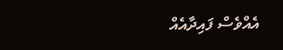އެއްވެސް ފައިދާއެއް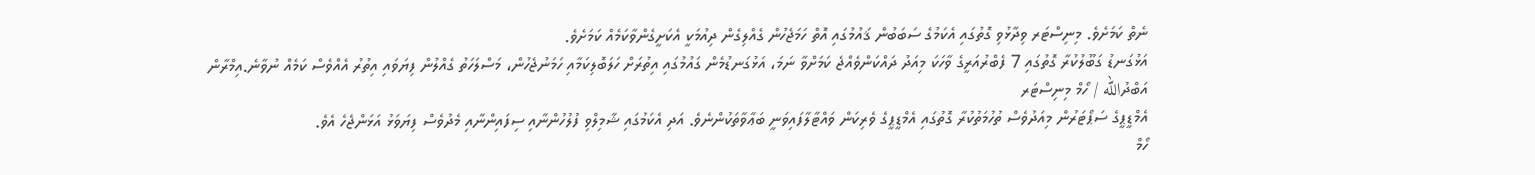ނެތް ކަމަށެވެ. މިނިސްޓަރ ވިދާޅުވި ގޮތުގައި އެކަމުގެ ސަބަބުން ޤައުމުގައި އޮތް ހަމަޖެހުން ގެއްލިގެން ދިއުމަކީ އެކަށީގެންވާކަމެއް ކަމަށެވެ.
އަޅުގަނޑު ގަބޫލުކުރާ ގޮތުގައި 7 ފެބްރުއަރީގެ ވާހަކަ މިއަދު ދައްކަންވެއްޖެ ކަމަށްވާ ނަމަ، އަޅުގަނޑުމެން ގައުމުގައި އިތުރަށް ހަލަބޮލިކަމާއި ހަމަނުޖެހުން، މަސްލަހަތު ގެއްލުން ފިޔަވައި އިތުރު އެއްވެސް ކަމެއް ނުވާނެ.އިމްރާން އަބްދުالله / ހޯމް މިނިސްޓަރ
އެމްޑީޕީގެ ސަޕޯޓަރުން މިއަދުވެސް ތުހުމަތުކުރާ ގޮތުގައި އެމްޑީޕީގެ ވެރިކަން ވައްޓާލާފައިވަނީ ބަޢާވާތަކުންނެވެ. އަދި އެކަމުގައި ޝާމިލްވި ފުލުހުންނާއި ސިފައިންނާއި މެދުވެސް ފިޔަވަޅު އަޅަންޖެހެ އެވެ.
ހޯމް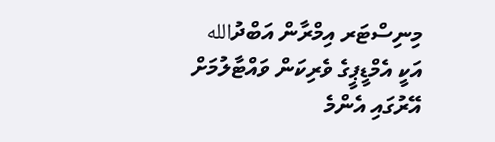މިނިސްޓަރ އިމްރާން އަބްދުالله އަކީ އެމްޑީޕީގެ ވެރިކަން ވައްޓާލުމަށް އޭރުގައި އެންމެ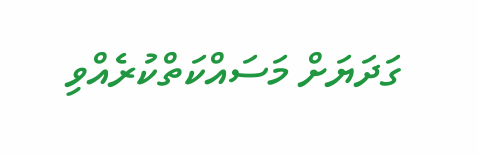ގަދަޔަށް މަސައްކަތްކުރެއްވި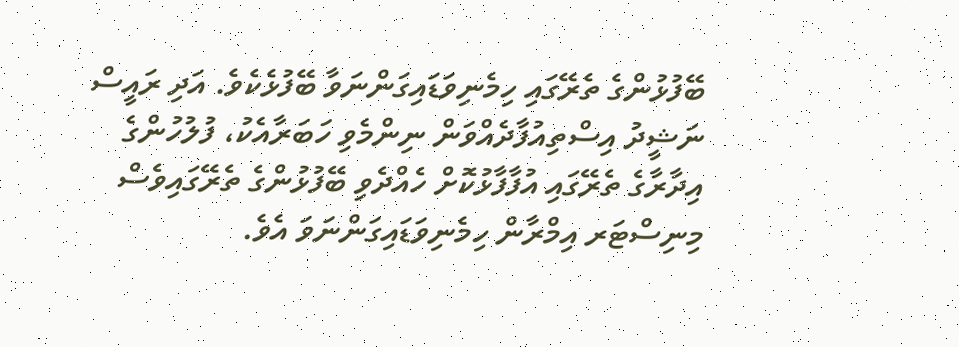ބޭފުޅުންގެ ތެރޭގައި ހިމެނިވަޑައިގަންނަވާ ބޭފުޅެކެވެ. އަދި ރައީސް ނަޝީދު އިސްތިއުފާދެއްވަން ނިންމެވި ހަބަރާއެކު، ފުލުހުންގެ އިދާރާގެ ތެރޭގައި އުފާފާޅުކޮށް ހެއްދެވި ބޭފުޅުންގެ ތެރޭގައިވެސް މިނިސްޓަރ އިމްރާން ހިމެނިވަޑައިގަންނަވަ އެވެ.